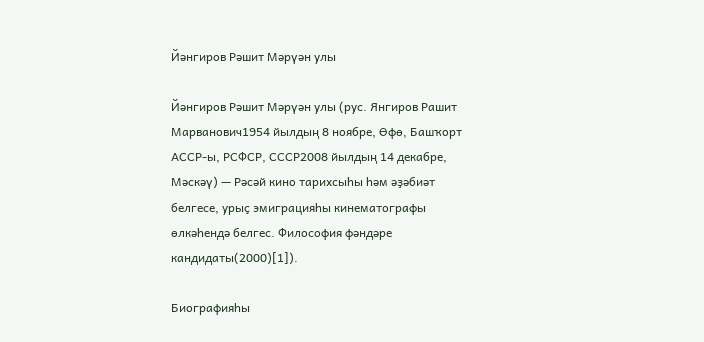Йәнгиров Рәшит Мәрүән улы

Йәнгиров Рәшит Мәрүән улы (рус. Янгиров Рашит Марванович1954 йылдың 8 ноябре, Өфө, Башҡорт АССР-ы, РСФСР, СССР2008 йылдың 14 декабре, Мәскәү) — Рәсәй кино тарихсыһы һәм әҙәбиәт белгесе, урыҫ эмиграцияһы кинематографы өлкәһендә белгес. Философия фәндәре кандидаты(2000)[1]).

Биографияһы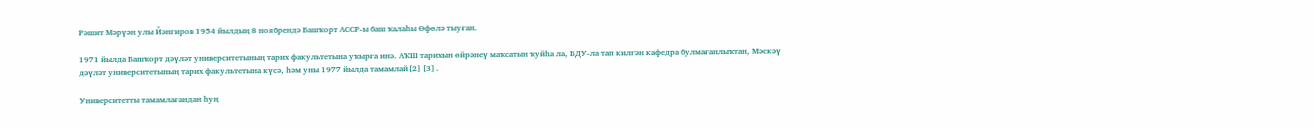Рәшит Мәрүән улы Йәнгиров 1954 йылдың 8 ноябрендә Башҡорт АССР-ы баш ҡалаһы Өфөлә тыуған.

1971 йылда Башҡорт дәүләт университетының тарих факультетына уҡырға инә. АҠШ тарихын өйрәнеү маҡсатын ҡуйһа ла, БДУ-ла тап килгән кафедра булмағанлыҡтан, Мәскәү дәүләт университетының тарих факультетына күсә, һәм уны 1977 йылда тамамлай[2][3].

Университетты тамамлағандан һуң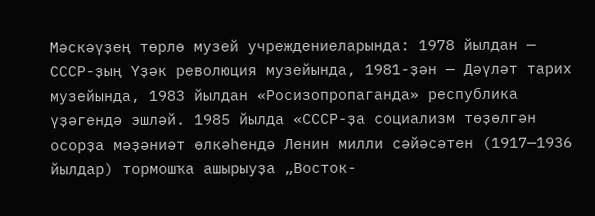Мәскәүҙең төрлө музей учреждениеларында: 1978 йылдан — СССР-ҙың Үҙәк революция музейында, 1981-ҙән — Дәүләт тарих музейында, 1983 йылдан «Росизопропаганда» республика үҙәгендә эшләй. 1985 йылда «СССР-ҙа социализм төҙөлгән осорҙа мәҙәниәт өлкәһендә Ленин милли сәйәсәтен (1917—1936 йылдар) тормошҡа ашырыуҙа „Восток-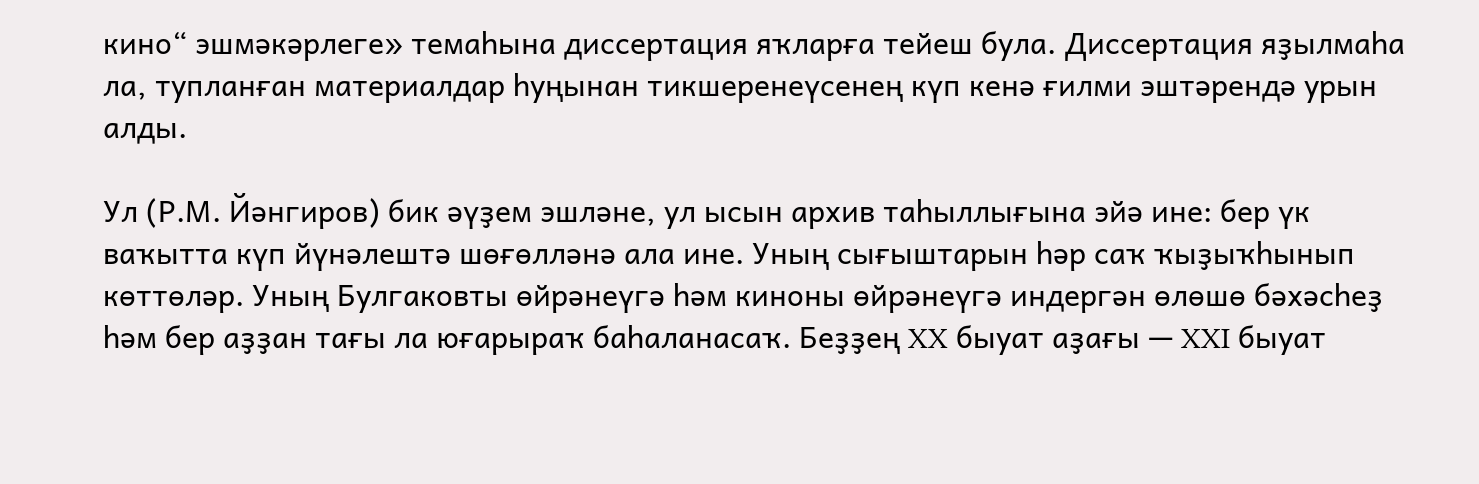кино“ эшмәкәрлеге» темаһына диссертация яҡларға тейеш була. Диссертация яҙылмаһа ла, тупланған материалдар һуңынан тикшеренеүсенең күп кенә ғилми эштәрендә урын алды.

Ул (Р.М. Йәнгиров) бик әүҙем эшләне, ул ысын архив таһыллығына эйә ине: бер үк ваҡытта күп йүнәлештә шөғөлләнә ала ине. Уның сығыштарын һәр саҡ ҡыҙыҡһынып көттөләр. Уның Булгаковты өйрәнеүгә һәм киноны өйрәнеүгә индергән өлөшө бәхәсһеҙ һәм бер аҙҙан тағы ла юғарыраҡ баһаланасаҡ. Беҙҙең XX быуат аҙағы — XXI быуат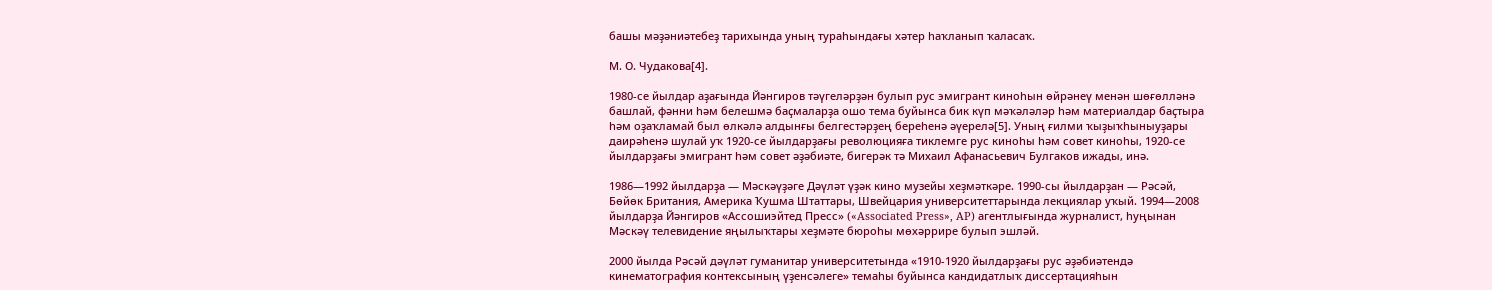башы мәҙәниәтебеҙ тарихында уның тураһындағы хәтер һаҡланып ҡаласаҡ.

М. О. Чудакова[4].

1980-се йылдар аҙағында Йәнгиров тәүгеләрҙән булып рус эмигрант киноһын өйрәнеү менән шөғөлләнә башлай, фәнни һәм белешмә баҫмаларҙа ошо тема буйынса бик күп мәҡәләләр һәм материалдар баҫтыра һәм оҙаҡламай был өлкәлә алдынғы белгестәрҙең береһенә әүерелә[5]. Уның ғилми ҡыҙыҡһыныуҙары даирәһенә шулай уҡ 1920-се йылдарҙағы революцияға тиклемге рус киноһы һәм совет киноһы, 1920-се йылдарҙағы эмигрант һәм совет әҙәбиәте, бигерәк тә Михаил Афанасьевич Булгаков ижады, инә.

1986—1992 йылдарҙа — Мәскәүҙәге Дәүләт үҙәк кино музейы хеҙмәткәре. 1990-сы йылдарҙан — Рәсәй, Бөйөк Британия, Америка Ҡушма Штаттары, Швейцария университеттарында лекциялар уҡый. 1994—2008 йылдарҙа Йәнгиров «Ассошиэйтед Пресс» («Associated Press», AP) агентлығында журналист, һуңынан Мәскәү телевидение яңылыҡтары хеҙмәте бюроһы мөхәррире булып эшләй.

2000 йылда Рәсәй дәүләт гуманитар университетында «1910-1920 йылдарҙағы рус әҙәбиәтендә кинематография контексының үҙенсәлеге» темаһы буйынса кандидатлыҡ диссертацияһын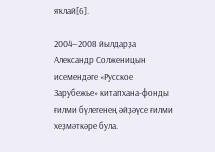яҡлай[6].

2004—2008 йылдарҙа Александр Солженицын исемендәге «Русское Зарубежье» китапхана-фонды ғилми бүлегенең әйҙәүсе ғилми хеҙмәткәре була.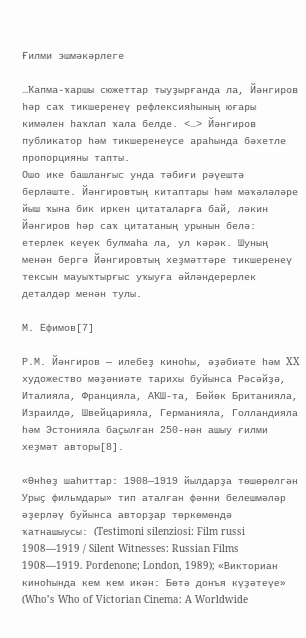Ғилми эшмәкәрлеге

…Ҡапма-ҡаршы сюжеттар тыуҙырғанда ла, Йәнгиров һәр саҡ тикшеренеү рефлексияһының юғары кимәлен һаҡлап ҡала белде. <…> Йәнгиров публикатор һәм тикшеренеүсе араһында бәхетле пропорцияны тапты.
Ошо ике башланғыс унда тәбиғи рәүештә берләште. Йәнгировтың китаптары һәм мәҡәләләре йыш ҡына бик иркен цитаталарға бай, ләкин Йәнгиров һәр саҡ цитатаның урынын белә: етерлек кеүек булмаһа ла, ул кәрәк. Шуның менән бергә Йәнгировтың хеҙмәттәре тикшеренеү тексын мауыҡтырғыс уҡыуға әйләндерерлек деталдәр менән тулы.

М. Ефимов[7]

Р.М. Йәнгиров — илебеҙ киноһы, әҙәбиәте һәм XX художество мәҙәниәте тарихы буйынса Рәсәйҙә, Италияла, Францияла, АҠШ-та, Бөйөк Британияла, Израилдә, Швейцарияла, Германияла, Голландияла һәм Эстонияла баҫылған 250-нән ашыу ғилми хеҙмәт авторы[8].

«Өнһөҙ шаһиттар: 1908—1919 йылдарҙа төшөрөлгән Урыҫ фильмдары» тип аталған фәнни белешмәләр әҙерләү буйынса авторҙар төркөмөндә ҡатнашыусы: (Testimoni silenziosi: Film russi 1908—1919 / Silent Witnesses: Russian Films 1908—1919. Pordenone; London, 1989); «Викториан киноһында кем кем икән: Бөтә донъя күҙәтеүе» (Who’s Who of Victorian Cinema: A Worldwide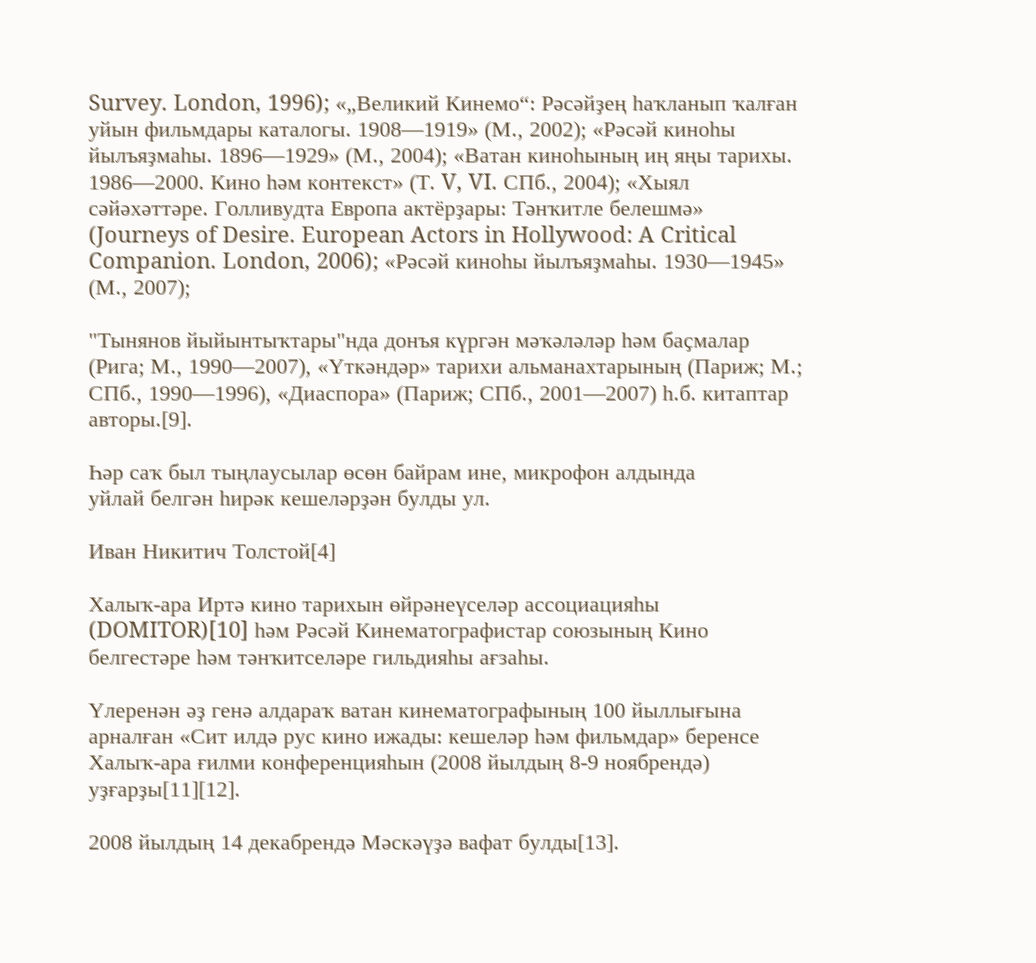Survey. London, 1996); «„Великий Кинемо“: Рәсәйҙең һаҡланып ҡалған уйын фильмдары каталогы. 1908—1919» (М., 2002); «Рәсәй киноһы йылъяҙмаһы. 1896—1929» (М., 2004); «Ватан киноһының иң яңы тарихы. 1986—2000. Кино һәм контекст» (Т. V, VI. СПб., 2004); «Хыял сәйәхәттәре. Голливудта Европа актёрҙары: Тәнҡитле белешмә» (Journeys of Desire. European Actors in Hollywood: A Critical Companion. London, 2006); «Рәсәй киноһы йылъяҙмаһы. 1930—1945» (М., 2007);

"Тынянов йыйынтыҡтары"нда донъя күргән мәҡәләләр һәм баҫмалар (Рига; М., 1990—2007), «Үткәндәр» тарихи альманахтарының (Париж; М.; СПб., 1990—1996), «Диаспора» (Париж; СПб., 2001—2007) һ.б. китаптар авторы.[9].

Һәр саҡ был тыңлаусылар өсөн байрам ине, микрофон алдында
уйлай белгән һирәк кешеләрҙән булды ул.

Иван Никитич Толстой[4]

Халыҡ-ара Иртә кино тарихын өйрәнеүселәр ассоциацияһы (DOMITOR)[10] һәм Рәсәй Кинематографистар союзының Кино белгестәре һәм тәнҡитселәре гильдияһы ағзаһы.

Үлеренән әҙ генә алдараҡ ватан кинематографының 100 йыллығына арналған «Сит илдә рус кино ижады: кешеләр һәм фильмдар» беренсе Халыҡ-ара ғилми конференцияһын (2008 йылдың 8-9 ноябрендә) уҙғарҙы[11][12].

2008 йылдың 14 декабрендә Мәскәүҙә вафат булды[13].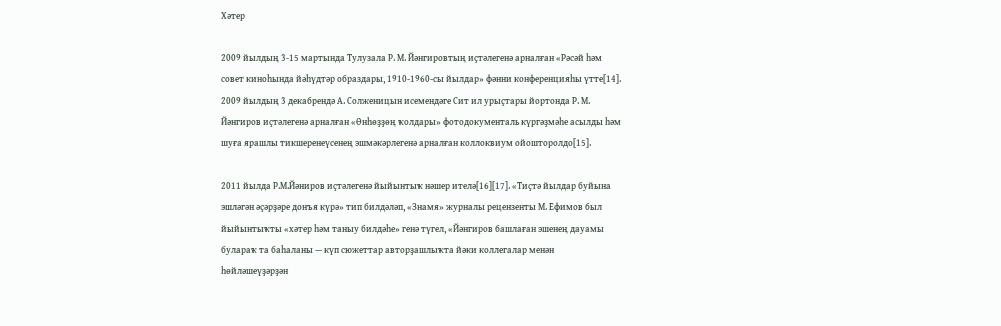Хәтер

2009 йылдың 3-15 мартында Тулузала Р. М. Йәнгировтың иҫтәлегенә арналған «Рәсәй һәм совет киноһында йәһүдтәр образдары, 1910-1960-сы йылдар» фәнни конференцияһы үтте[14]. 2009 йылдың 3 декабрендә А. Солженицын исемендәге Сит ил урыҫтары йортонда Р. М. Йәнгиров иҫтәлегенә арналған «Өнһөҙҙөң ҡолдары» фотодокументаль күргәҙмәһе асылды һәм шуға ярашлы тикшеренеүсенең эшмәкәрлегенә арналған коллоквиум ойошторолдо[15].

2011 йылда Р.М.Йәниров иҫтәлегенә йыйынтыҡ нәшер ителә[16][17]. «Тиҫтә йылдар буйына эшләгән әҫәрҙәре донъя күрә» тип билдәләп, «Знамя» журналы рецензенты М. Ефимов был йыйынтыҡты «хәтер һәм таныу билдәһе» генә түгел, «Йәнгиров башлаған эшенең дауамы булараҡ та баһаланы — күп сюжеттар авторҙашлыҡта йәки коллегалар менән һөйләшеүҙәрҙән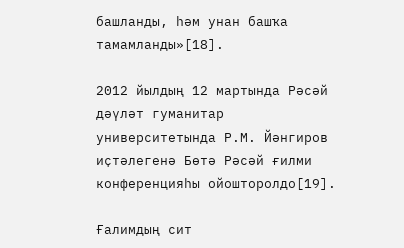башланды, һәм унан башҡа тамамланды»[18].

2012 йылдың 12 мартында Рәсәй дәүләт гуманитар университетында Р.М. Йәнгиров иҫтәлегенә Бөтә Рәсәй ғилми конференцияһы ойошторолдо[19].

Ғалимдың сит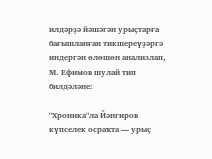илдәрҙә йәшәгән урыҫтарға бағышланған тикшереүҙәргә индергән өлөшөн анализлап, М. Ефимов шулай тип билдәләне:

"Хроника"ла Йәнгиров күпселек осраҡта — урыҫ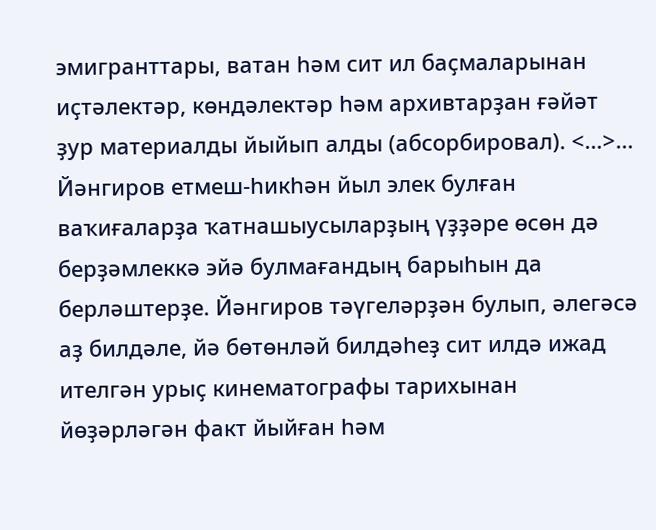эмигранттары, ватан һәм сит ил баҫмаларынан иҫтәлектәр, көндәлектәр һәм архивтарҙан ғәйәт ҙур материалды йыйып алды (абсорбировал). <…>… Йәнгиров етмеш-һикһән йыл элек булған ваҡиғаларҙа ҡатнашыусыларҙың үҙҙәре өсөн дә берҙәмлеккә эйә булмағандың барыһын да берләштерҙе. Йәнгиров тәүгеләрҙән булып, әлегәсә аҙ билдәле, йә бөтөнләй билдәһеҙ сит илдә ижад ителгән урыҫ кинематографы тарихынан йөҙәрләгән факт йыйған һәм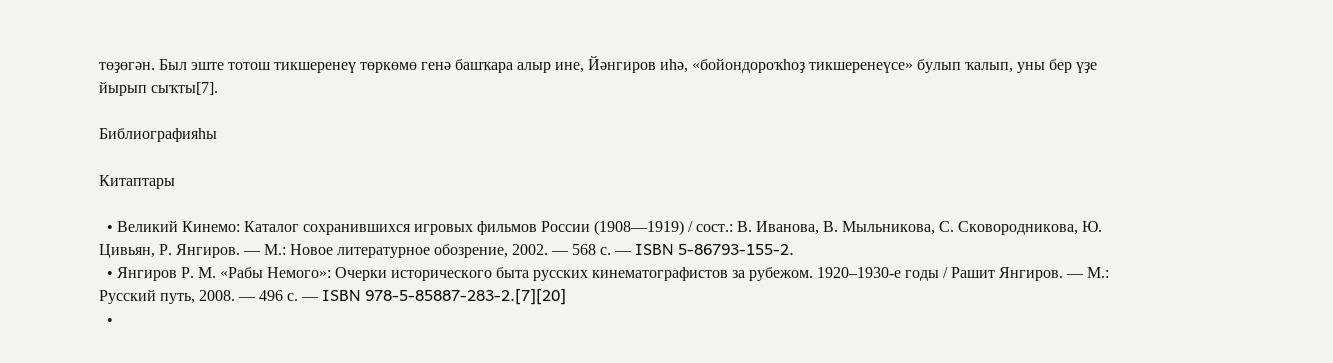төҙөгән. Был эште тотош тикшеренеү төркөмө генә башҡара алыр ине, Йәнгиров иһә, «бойондороҡһоҙ тикшеренеүсе» булып ҡалып, уны бер үҙе йырып сыҡты[7].

Библиографияһы

Китаптары

  • Великий Кинемо: Каталог сохранившихся игровых фильмов России (1908—1919) / сост.: В. Иванова, В. Мыльникова, С. Сковородникова, Ю. Цивьян, Р. Янгиров. — М.: Новое литературное обозрение, 2002. — 568 с. — ISBN 5-86793-155-2.
  • Янгиров Р. М. «Рабы Немого»: Очерки исторического быта русских кинематографистов за рубежом. 1920–1930-е годы / Рашит Янгиров. — М.: Русский путь, 2008. — 496 с. — ISBN 978-5-85887-283-2.[7][20]
  •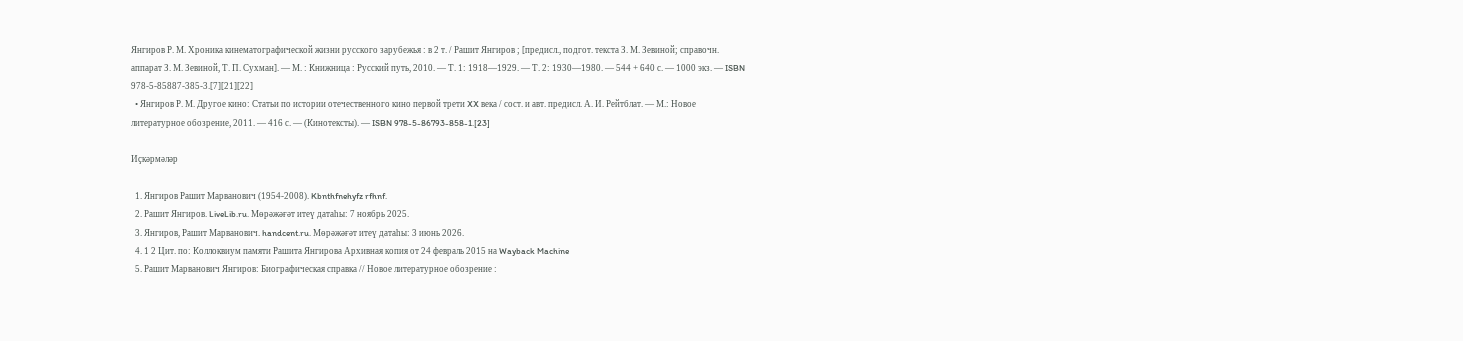Янгиров Р. М. Хроника кинематографической жизни русского зарубежья : в 2 т. / Рашит Янгиров ; [предисл., подгот. текста З. М. Зевиной; справочн. аппарат З. М. Зевиной, Т. П. Сухман]. — М. : Книжница : Русский путь, 2010. — Т. 1: 1918—1929. — Т. 2: 1930—1980. — 544 + 640 с. — 1000 экз. — ISBN 978-5-85887-385-3.[7][21][22]
  • Янгиров Р. М. Другое кино: Статьи по истории отечественного кино первой трети XX века / сост. и авт. предисл. А. И. Рейтблат. — М.: Новое литературное обозрение, 2011. — 416 с. — (Кинотексты). — ISBN 978-5-86793-858-1.[23]

Иҫкәрмәләр

  1. Янгиров Рашит Марванович (1954-2008). Kbnthfnehyfz rfhnf.
  2. Рашит Янгиров. LiveLib.ru. Мөрәжәғәт итеү датаһы: 7 ноябрь 2025.
  3. Янгиров, Рашит Марванович. handcent.ru. Мөрәжәғәт итеү датаһы: 3 июнь 2026.
  4. 1 2 Цит. по: Коллоквиум памяти Рашита Янгирова Архивная копия от 24 февраль 2015 на Wayback Machine
  5. Рашит Марванович Янгиров: Биографическая справка // Новое литературное обозрение :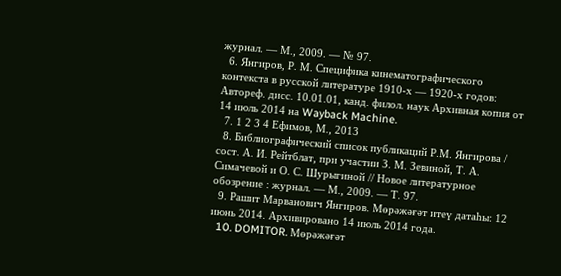журнал. — М., 2009. — № 97.
  6. Янгиров, Р. М. Специфика кинематографического контекста в русской литературе 1910-х — 1920-х годов: Автореф. дисс. 10.01.01, канд. филол. наук Архивная копия от 14 июль 2014 на Wayback Machine.
  7. 1 2 3 4 Ефимов, М., 2013
  8. Библиографический список публикаций Р.М. Янгирова / сост. А. И. Рейтблат, при участии З. М. Зевиной, Т. А. Симачевой и О. С. Шурыгиной // Новое литературное обозрение : журнал. — М., 2009. — Т. 97.
  9. Рашит Марванович Янгиров. Мөрәжәғәт итеү датаһы: 12 июнь 2014. Архивировано 14 июль 2014 года.
  10. DOMITOR. Мөрәжәғәт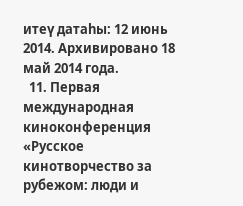итеү датаһы: 12 июнь 2014. Архивировано 18 май 2014 года.
  11. Первая международная киноконференция «Русское кинотворчество за рубежом: люди и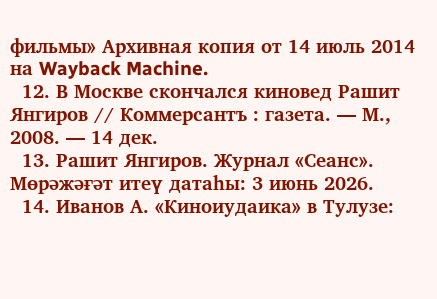фильмы» Архивная копия от 14 июль 2014 на Wayback Machine.
  12. В Москве скончался киновед Рашит Янгиров // Коммерсантъ : газета. — М., 2008. — 14 дек.
  13. Рашит Янгиров. Журнал «Сеанс». Мөрәжәғәт итеү датаһы: 3 июнь 2026.
  14. Иванов А. «Киноиудаика» в Тулузе: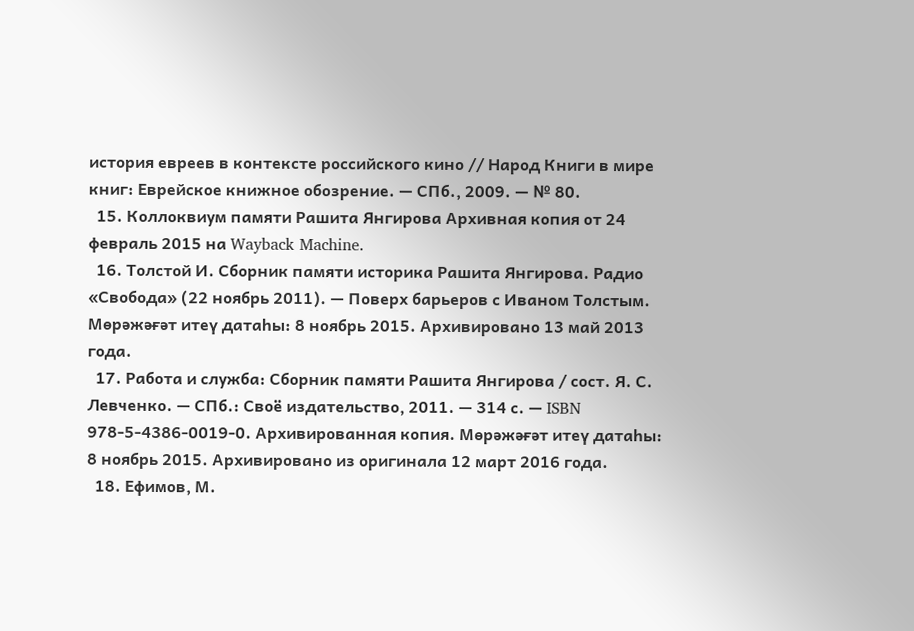история евреев в контексте российского кино // Народ Книги в мире книг: Еврейское книжное обозрение. — СПб., 2009. — № 80.
  15. Коллоквиум памяти Рашита Янгирова Архивная копия от 24 февраль 2015 на Wayback Machine.
  16. Толстой И. Сборник памяти историка Рашита Янгирова. Радио «Свобода» (22 ноябрь 2011). — Поверх барьеров с Иваном Толстым. Мөрәжәғәт итеү датаһы: 8 ноябрь 2015. Архивировано 13 май 2013 года.
  17. Работа и служба: Сборник памяти Рашита Янгирова / сост. Я. С. Левченко. — СПб.: Своё издательство, 2011. — 314 с. — ISBN 978-5-4386-0019-0. Архивированная копия. Мөрәжәғәт итеү датаһы: 8 ноябрь 2015. Архивировано из оригинала 12 март 2016 года.
  18. Ефимов, М.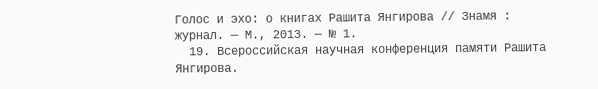Голос и эхо: о книгах Рашита Янгирова // Знамя : журнал. — М., 2013. — № 1.
  19. Всероссийская научная конференция памяти Рашита Янгирова.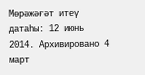Мөрәжәғәт итеү датаһы: 12 июнь 2014. Архивировано 4 март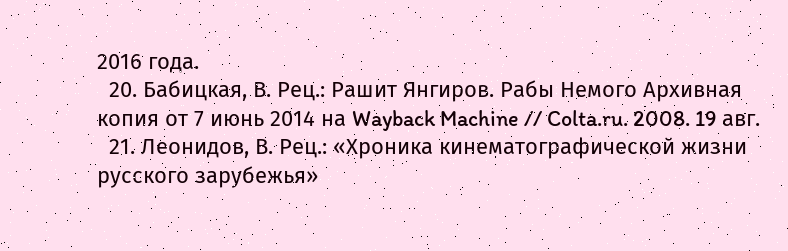2016 года.
  20. Бабицкая, В. Рец.: Рашит Янгиров. Рабы Немого Архивная копия от 7 июнь 2014 на Wayback Machine // Colta.ru. 2008. 19 авг.
  21. Леонидов, В. Рец.: «Хроника кинематографической жизни русского зарубежья»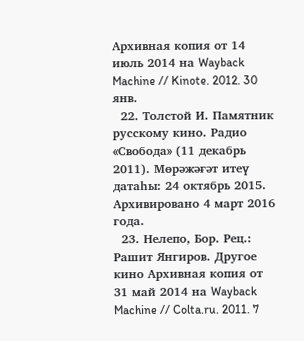Архивная копия от 14 июль 2014 на Wayback Machine // Kinote. 2012. 30 янв.
  22. Толстой И. Памятник русскому кино. Радио «Свобода» (11 декабрь 2011). Мөрәжәғәт итеү датаһы: 24 октябрь 2015. Архивировано 4 март 2016 года.
  23. Нелепо, Бор. Рец.: Рашит Янгиров. Другое кино Архивная копия от 31 май 2014 на Wayback Machine // Colta.ru. 2011. 7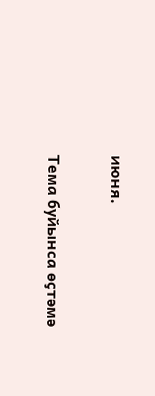июня.

Тема буйынса өҫтәмә